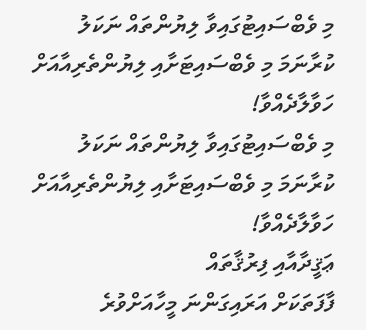މި ވެބްސައިޓުގައިވާ ލިޔުންތައް ނަކަލު ކުރާނަމަ މި ވެބްސައިޓަށާއި ލިޔުންތެރިއާއަށް ހަވާލާދެއްވާ!
މި ވެބްސައިޓުގައިވާ ލިޔުންތައް ނަކަލު ކުރާނަމަ މި ވެބްސައިޓަށާއި ލިޔުންތެރިއާއަށް ހަވާލާދެއްވާ!
ޢަޤީދާއާއި ފިރުޤާތައް
ފާފަތަކަށް އަރައިގަންނަ މީހާއަށްވުރެ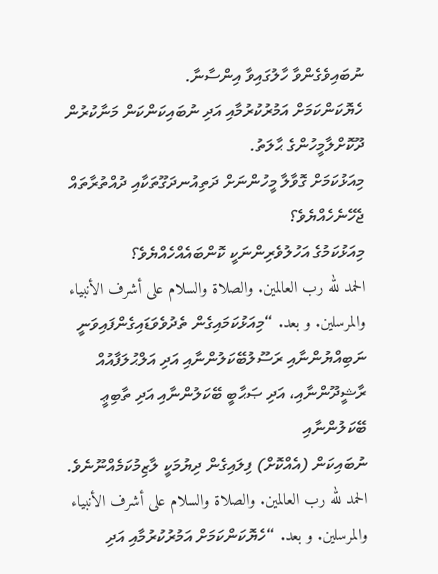ނުބައިވެގެންވާ ހާލުގައިވާ އިންސާނާ.
ހެޔޮކަންކަމަށް އަމުރުކުރުމާއި އަދި ނުބައިކަންކަން މަނާކުރުން ދޫކޮށްލާމީހުންގެ ޙާލަތު.
މިއަޅުކަމަށް ގޮވާލާ މީހުންނަށް ދަތިއުނދަގޫތަކާއި ދުއްތުރާތައް ޖެހޭނެހެއްޔެވެ؟
މިއަޅުކަމުގެ އަހުލުވެރިންނަކީ ކޮންބައެއްހެއްޔެވެ؟
الحمد لله رب العالمين. والصلاة والسلام على أشرف الأنبياء والمرسلين. و بعد. “މިއަޅުކަމައިގެން ތެދުވެވަޑައިގެންފައިވަނީ ނަބިއްޔުންނާއި ރަސޫލުބޭކަލުންނާއި އަދި އަލްޙުލަފާއުއް ރާޝީދޫންނާއި، އަދި ޞަޙާބީ ބޭކަލުންނާއި އަދި ތާބިޢީ ބޭކަލުންނާއި
ނުބައިކަން (އެއްކޮށް) ފިލައިގެން ދިޔުމަކީ ލާޒިމުކަމެއްނޫނެވެ.
الحمد لله رب العالمين. والصلاة والسلام على أشرف الأنبياء والمرسلين. و بعد. “ހެޔޮކަންކަމަށް އަމުރުކުރުމާއި އަދި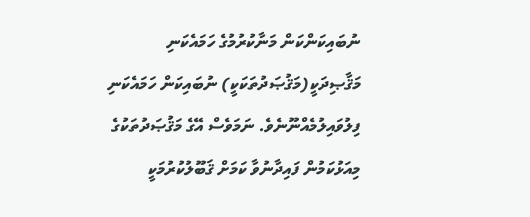ނުބައިކަންކަން މަނާކުރުމުގެ ހަމައެކަނި މަޤާޞިދަކީ(މަޤުޞަދުތަކަކީ) ނުބައިކަން ހަމައެކަނި ފިލުވައިލުމެއްނޫނެވެ. ނަމަވެސް އޭގެ މަޤުޞަދުތަކުގެ
މިއަޅުކަމުން ފައިދާނުވާ ކަމަށް ޤަބޫލުކުރުމަކީ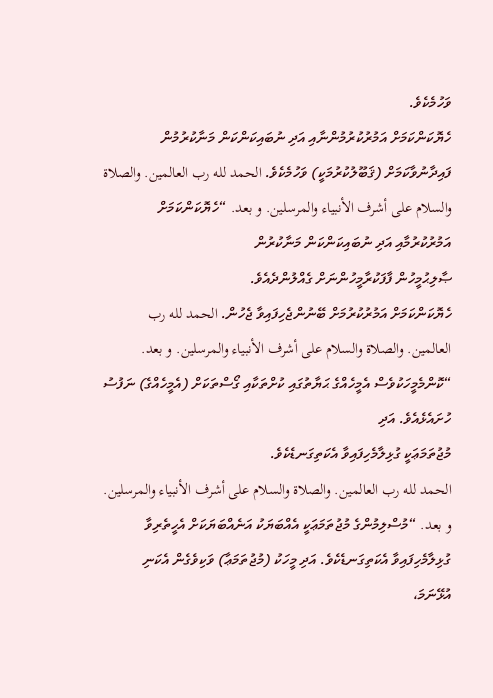ވަހުމެކެވެ.
ހެޔޮކަންކަމަށް އަމުރުކުރުމުންނާއި އަދި ނުބައިކަންކަން މަނާކުރުމުން ފައިދާނުވާކަމަށް (ޤަބޫލުކުރުމަކީ) ވަހުމެކެވެ. الحمد لله رب العالمين. والصلاة والسلام على أشرف الأنبياء والمرسلين. و بعد. “ހެޔޮކަންކަމަށް އަމުރުކުރުމާއި އަދި ނުބައިކަންކަން މަނާކުރުން
ޞާލިޙުމީހުން ފާފަކުރާމީހުންނަށް ގެއްލުންދެއެވެ.
ހެޔޮކަންކަމަށް އަމުރުކުރުމަށް ބޭނުންޖެހިފައިވާ ޖެހުން. الحمد لله رب العالمين. والصلاة والسلام على أشرف الأنبياء والمرسلين. و بعد. “ކޮންމެމީހަކުވެސް އެމީހެއްގެ ޙަޔާތުގައި ކުށްތަކާއި ގޯސްތަކަށް (އެމީހެއްގެ) ނަފުސު ހުށައެޅެއެވެ. އަދި
މުޖުތަމަޢަކީ ގުޅިލާމެހިފައިވާ އެކަތިގަނޑެކެވެ.
الحمد لله رب العالمين. والصلاة والسلام على أشرف الأنبياء والمرسلين. و بعد. “މުސްލިމުންގެ މުޖުތަމަޢަކީ އެއްބަޔަކު އަނެއްބަޔަކަށް އެހީތެރިވާ ގުޅިލާމެހިފައިވާ އެކަތިގަނޑެކެވެ. އަދި މީހަކު (މުޖުތަމަޢާ) ވަކިވެގެން އެކަނި އުޅޭނަމަ،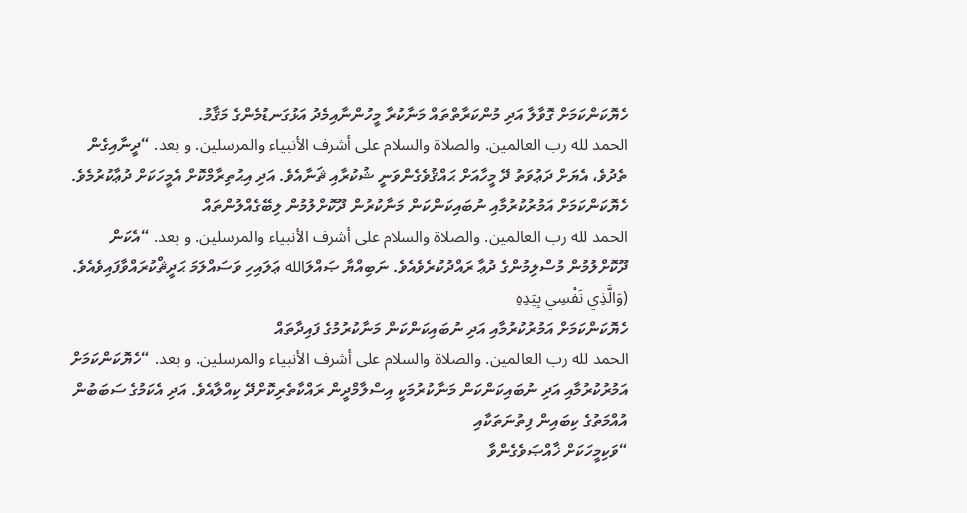ހެޔޮކަންކަމަށް ގޮވާލާ އަދި މުންކަރާތްތައް މަނާކުރާ މީހުންނާއިމެދު އަޅުގަނޑުމެންގެ މަޤާމު.
الحمد لله رب العالمين. والصلاة والسلام على أشرف الأنبياء والمرسلين. و بعد. “ދީނާއިގެން ތެދުވެ، އެޔަށް ދަޢުވަތު ދޭ މީހާއަށް ޙައްޤުވެގެންވަނީ ޝުކުރާއި ޘަނާއެވެ. އަދި އިޙުތިރާމްކޮށް އެމީހަކަށް ދުޢާކުރުމެވެ.
ހެޔޮކަންކަމަށް އަމުރުކުރުމާއި ނުބައިކަންކަން މަނާކުރުން ދޫކޮށްލުމުން ލިބޭގެއްލުންތައް
الحمد لله رب العالمين. والصلاة والسلام على أشرف الأنبياء والمرسلين. و بعد. “އެކަން ދޫކޮށްލުމުން މުސްލިމުންގެ ދުޢާ ރައްދުކުރެވެއެވެ. ނަބިއްޔާ ޞައްލަالله ޢަލައިހި ވަސައްލަމަ ޙަދީޘްކުރައްވާފައިވެއެވެ. (وَالَّذِي نَفْسِي بِيَدِهِ
ހެޔޮކަންކަމަށް އަމުރުކުރުމާއި އަދި ނުބައިކަންކަން މަނާކުރުމުގެ ފައިދާތައް
الحمد لله رب العالمين. والصلاة والسلام على أشرف الأنبياء والمرسلين. و بعد. “ހެޔޮކަންކަމަށް އަމުރުކުރުމާއި އަދި ނުބައިކަންކަން މަނާކުރުމަކީ އިސްލާމްދީން ރައްކާތެރިކޮށްދޭ ކިއްލާއެވެ. އަދި އެކަމުގެ ސަބަބުން އުއްމަތުގެ ކިބައިން ފިތުނަތަކާއި
“ވަކިމީހަކަށް ޚާއްޞަވެގެންވާ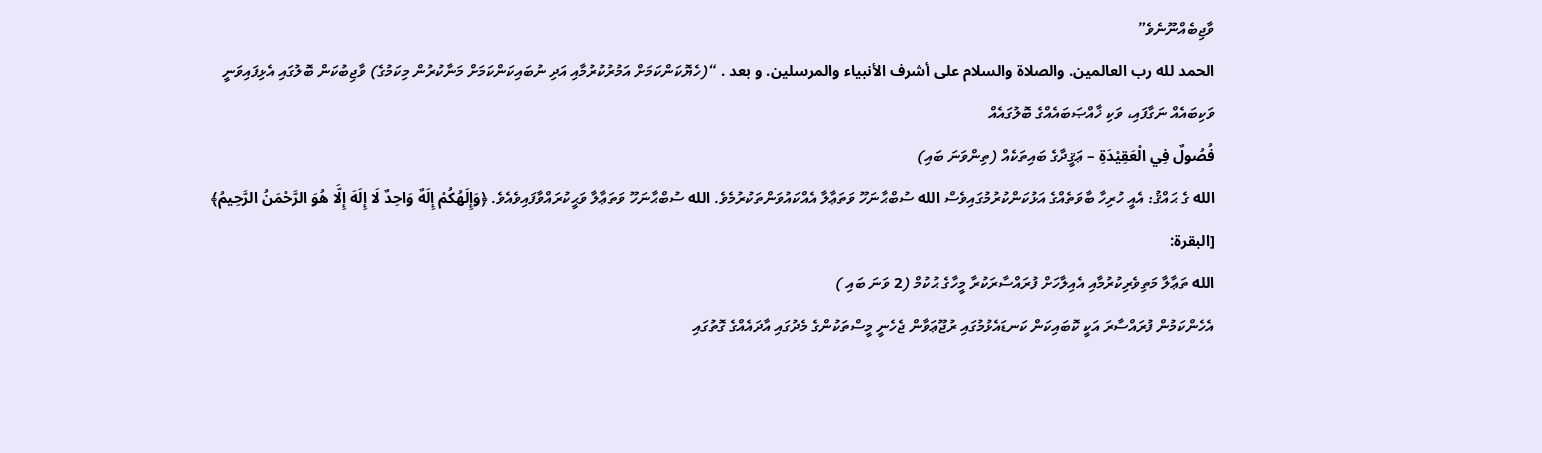ވާޖިބެއްނޫނެވެ”
الحمد لله رب العالمين. والصلاة والسلام على أشرف الأنبياء والمرسلين. و بعد . “(ހެޔޮކަންކަމަށް އަމުރުކުރުމާއި އަދި ނުބައިކަންކަމަށް މަނާކުރުން މިކަމުގެ) ވާޖިބުކަން ބޮލުގައި އެޅިފައިވަނީ ވަކިބައެއް ނަގާފައި، ވަކި ޚާއްޞަބައެއްގެ ބޮލުގައެއް
فُصُولٌ فِي الْعَقِيْدَةِ – ޢަޤީދާގެ ބައިތަކެއް (ތިންވަނަ ބައި)
الله ގެ ޙައްޤު: އެއީ ހުރިހާ ބާވަތެއްގެ އަޅުކަންކުރުމުގައިވެސް الله ސުބްޙާނަހޫ ވަތަޢާލާ އެއްކައުވަންތަކުރުމެވެ. الله ސުބްޙާނަހޫ ވަތަޢާލާ ވަޙީކުރައްވާފައިވެއެވެ. ﴿وَإِلَهُكُمْ إِلَهٌ وَاحِدٌ لَا إِلَهَ إِلَّا هُوَ الرَّحْمَنُ الرَّحِيمُ﴾ [البقرة:
الله ތަޢާލާ މަތިވެރިކުރުމާއި އެއިލާހަށް ފުރައްސާރަކުރާ މީހާގެ ޙުކުމް (2 ވަނަ ބައި )
އެހެންކަމުން ފުރައްސާރަ އަކީ ކޮބައިކަން ކަނޑައެޅުމުގައި ރުޖޫޢަވާން ޖެހެނީ މީސްތަކުންގެ މެދުގައި އާދައެއްގެ ގޮތުގައި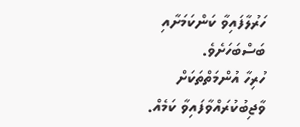ހަރުލާފައިވާ ކަންކަމަށާއި ބަސްބަހަށެވެ.
ހުރިހާ އުންމަތްތަކަށް ވާޖިބުކުރައްވާފައިވާ ކަމެއް.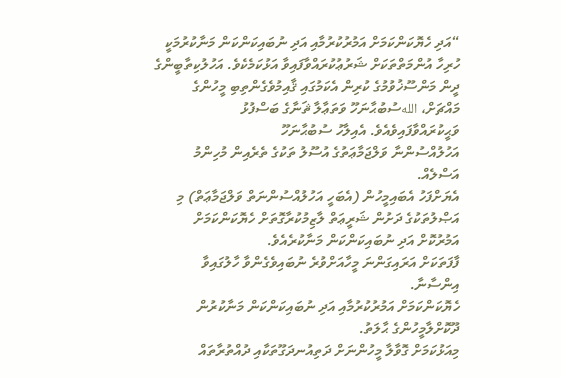“އަދި ހެޔޮކަންކަމަށް އަމުރުކުރުމާއި އަދި ނުބައިކަންކަން މަނާކުރުމަކީ ހުރިހާ އުންމަތްތަކަށް ޝަރުޢުކުރައްވާފައިވާ އަޅުކަމެކެވެ. އަހުލުކިތާބީންގެ ދީން މަންސޫޚުވުމުގެ ކުރިން އެކަމުގައި ޤާއިމުވެގެންތިބި މީހުންގެ މައްޗަށް، اللهސުބުޙާނަހޫ ވަތަޢާލާ ޘަނާގެ ބަސްފުޅު ވަޙީކުރައްވާފައިވެއެވެ. އެއިލާހު ސުބުޙާނަހޫ
އަހުލުއްސުންނާ ވަލްޖަމާޢަތުގެ އުސޫލު ތަކުގެ ތެރެއިން މުހިންމު އަސްލެއް.
އެޔަށްފަހު އެބައިމީހުން (އެބަހީ އަހުލުއްސުންނަތް ވަލްޖަމާޢަތް) މި އަޞްލުތަކުގެ ދަށުން ޝަރީޢަތް ލާޒިމުކުރާގޮތަށް ހެޔޮކަންކަމަށް އަމުރުކޮށް އަދި ނުބައިކަންކަން މަނާކުރެއެވެ.
ފާފަތަކަށް އަރައިގަންނަ މީހާއަށްވުރެ ނުބައިވެގެންވާ ހާލުގައިވާ އިންސާނާ.
ހެޔޮކަންކަމަށް އަމުރުކުރުމާއި އަދި ނުބައިކަންކަން މަނާކުރުން ދޫކޮށްލާމީހުންގެ ޙާލަތު.
މިއަޅުކަމަށް ގޮވާލާ މީހުންނަށް ދަތިއުނދަގޫތަކާއި ދުއްތުރާތައް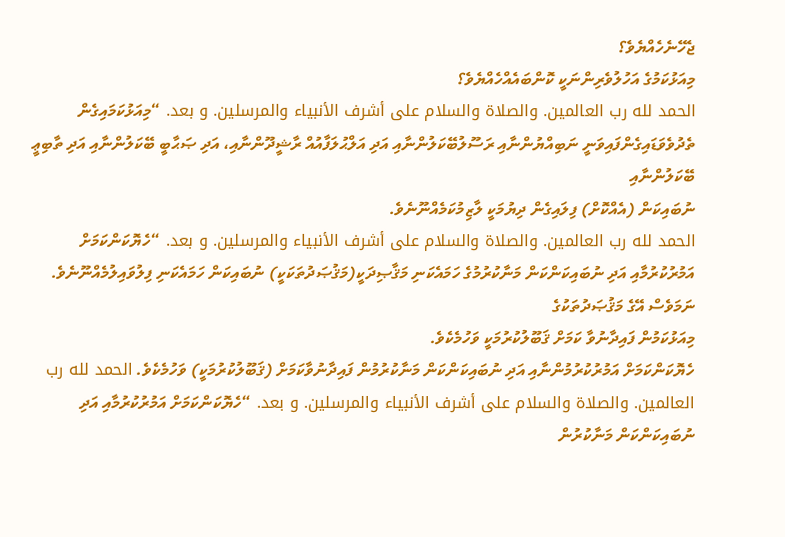ޖެހޭނެހެއްޔެވެ؟
މިއަޅުކަމުގެ އަހުލުވެރިންނަކީ ކޮންބައެއްހެއްޔެވެ؟
الحمد لله رب العالمين. والصلاة والسلام على أشرف الأنبياء والمرسلين. و بعد. “މިއަޅުކަމައިގެން ތެދުވެވަޑައިގެންފައިވަނީ ނަބިއްޔުންނާއި ރަސޫލުބޭކަލުންނާއި އަދި އަލްޙުލަފާއުއް ރާޝީދޫންނާއި، އަދި ޞަޙާބީ ބޭކަލުންނާއި އަދި ތާބިޢީ ބޭކަލުންނާއި
ނުބައިކަން (އެއްކޮށް) ފިލައިގެން ދިޔުމަކީ ލާޒިމުކަމެއްނޫނެވެ.
الحمد لله رب العالمين. والصلاة والسلام على أشرف الأنبياء والمرسلين. و بعد. “ހެޔޮކަންކަމަށް އަމުރުކުރުމާއި އަދި ނުބައިކަންކަން މަނާކުރުމުގެ ހަމައެކަނި މަޤާޞިދަކީ(މަޤުޞަދުތަކަކީ) ނުބައިކަން ހަމައެކަނި ފިލުވައިލުމެއްނޫނެވެ. ނަމަވެސް އޭގެ މަޤުޞަދުތަކުގެ
މިއަޅުކަމުން ފައިދާނުވާ ކަމަށް ޤަބޫލުކުރުމަކީ ވަހުމެކެވެ.
ހެޔޮކަންކަމަށް އަމުރުކުރުމުންނާއި އަދި ނުބައިކަންކަން މަނާކުރުމުން ފައިދާނުވާކަމަށް (ޤަބޫލުކުރުމަކީ) ވަހުމެކެވެ. الحمد لله رب العالمين. والصلاة والسلام على أشرف الأنبياء والمرسلين. و بعد. “ހެޔޮކަންކަމަށް އަމުރުކުރުމާއި އަދި ނުބައިކަންކަން މަނާކުރުން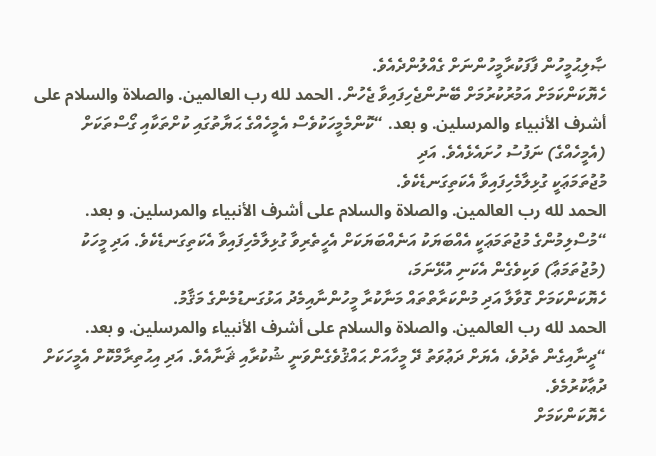ޞާލިޙުމީހުން ފާފަކުރާމީހުންނަށް ގެއްލުންދެއެވެ.
ހެޔޮކަންކަމަށް އަމުރުކުރުމަށް ބޭނުންޖެހިފައިވާ ޖެހުން. الحمد لله رب العالمين. والصلاة والسلام على أشرف الأنبياء والمرسلين. و بعد. “ކޮންމެމީހަކުވެސް އެމީހެއްގެ ޙަޔާތުގައި ކުށްތަކާއި ގޯސްތަކަށް (އެމީހެއްގެ) ނަފުސު ހުށައެޅެއެވެ. އަދި
މުޖުތަމަޢަކީ ގުޅިލާމެހިފައިވާ އެކަތިގަނޑެކެވެ.
الحمد لله رب العالمين. والصلاة والسلام على أشرف الأنبياء والمرسلين. و بعد. “މުސްލިމުންގެ މުޖުތަމަޢަކީ އެއްބަޔަކު އަނެއްބަޔަކަށް އެހީތެރިވާ ގުޅިލާމެހިފައިވާ އެކަތިގަނޑެކެވެ. އަދި މީހަކު (މުޖުތަމަޢާ) ވަކިވެގެން އެކަނި އުޅޭނަމަ،
ހެޔޮކަންކަމަށް ގޮވާލާ އަދި މުންކަރާތްތައް މަނާކުރާ މީހުންނާއިމެދު އަޅުގަނޑުމެންގެ މަޤާމު.
الحمد لله رب العالمين. والصلاة والسلام على أشرف الأنبياء والمرسلين. و بعد. “ދީނާއިގެން ތެދުވެ، އެޔަށް ދަޢުވަތު ދޭ މީހާއަށް ޙައްޤުވެގެންވަނީ ޝުކުރާއި ޘަނާއެވެ. އަދި އިޙުތިރާމްކޮށް އެމީހަކަށް ދުޢާކުރުމެވެ.
ހެޔޮކަންކަމަށް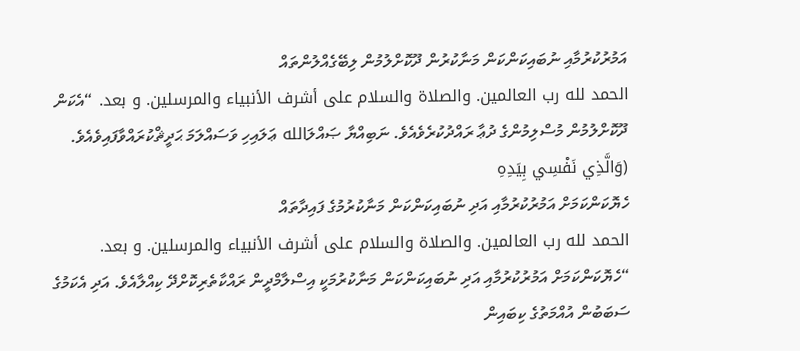އަމުރުކުރުމާއި ނުބައިކަންކަން މަނާކުރުން ދޫކޮށްލުމުން ލިބޭގެއްލުންތައް
الحمد لله رب العالمين. والصلاة والسلام على أشرف الأنبياء والمرسلين. و بعد. “އެކަން ދޫކޮށްލުމުން މުސްލިމުންގެ ދުޢާ ރައްދުކުރެވެއެވެ. ނަބިއްޔާ ޞައްލަالله ޢަލައިހި ވަސައްލަމަ ޙަދީޘްކުރައްވާފައިވެއެވެ. (وَالَّذِي نَفْسِي بِيَدِهِ
ހެޔޮކަންކަމަށް އަމުރުކުރުމާއި އަދި ނުބައިކަންކަން މަނާކުރުމުގެ ފައިދާތައް
الحمد لله رب العالمين. والصلاة والسلام على أشرف الأنبياء والمرسلين. و بعد. “ހެޔޮކަންކަމަށް އަމުރުކުރުމާއި އަދި ނުބައިކަންކަން މަނާކުރުމަކީ އިސްލާމްދީން ރައްކާތެރިކޮށްދޭ ކިއްލާއެވެ. އަދި އެކަމުގެ ސަބަބުން އުއްމަތުގެ ކިބައިން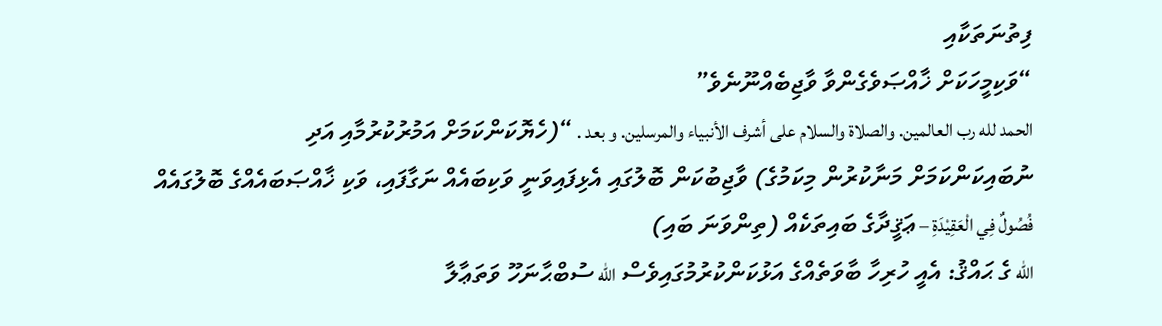ފިތުނަތަކާއި
“ވަކިމީހަކަށް ޚާއްޞަވެގެންވާ ވާޖިބެއްނޫނެވެ”
الحمد لله رب العالمين. والصلاة والسلام على أشرف الأنبياء والمرسلين. و بعد . “(ހެޔޮކަންކަމަށް އަމުރުކުރުމާއި އަދި ނުބައިކަންކަމަށް މަނާކުރުން މިކަމުގެ) ވާޖިބުކަން ބޮލުގައި އެޅިފައިވަނީ ވަކިބައެއް ނަގާފައި، ވަކި ޚާއްޞަބައެއްގެ ބޮލުގައެއް
فُصُولٌ فِي الْعَقِيْدَةِ – ޢަޤީދާގެ ބައިތަކެއް (ތިންވަނަ ބައި)
الله ގެ ޙައްޤު: އެއީ ހުރިހާ ބާވަތެއްގެ އަޅުކަންކުރުމުގައިވެސް الله ސުބްޙާނަހޫ ވަތަޢާލާ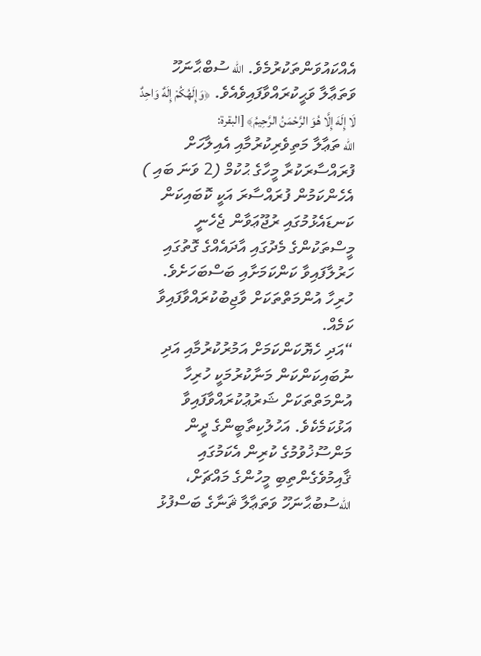އެއްކައުވަންތަކުރުމެވެ. الله ސުބްޙާނަހޫ ވަތަޢާލާ ވަޙީކުރައްވާފައިވެއެވެ. ﴿وَإِلَهُكُمْ إِلَهٌ وَاحِدٌ لَا إِلَهَ إِلَّا هُوَ الرَّحْمَنُ الرَّحِيمُ﴾ [البقرة:
الله ތަޢާލާ މަތިވެރިކުރުމާއި އެއިލާހަށް ފުރައްސާރަކުރާ މީހާގެ ޙުކުމް (2 ވަނަ ބައި )
އެހެންކަމުން ފުރައްސާރަ އަކީ ކޮބައިކަން ކަނޑައެޅުމުގައި ރުޖޫޢަވާން ޖެހެނީ މީސްތަކުންގެ މެދުގައި އާދައެއްގެ ގޮތުގައި ހަރުލާފައިވާ ކަންކަމަށާއި ބަސްބަހަށެވެ.
ހުރިހާ އުންމަތްތަކަށް ވާޖިބުކުރައްވާފައިވާ ކަމެއް.
“އަދި ހެޔޮކަންކަމަށް އަމުރުކުރުމާއި އަދި ނުބައިކަންކަން މަނާކުރުމަކީ ހުރިހާ އުންމަތްތަކަށް ޝަރުޢުކުރައްވާފައިވާ އަޅުކަމެކެވެ. އަހުލުކިތާބީންގެ ދީން މަންސޫޚުވުމުގެ ކުރިން އެކަމުގައި ޤާއިމުވެގެންތިބި މީހުންގެ މައްޗަށް، اللهސުބުޙާނަހޫ ވަތަޢާލާ ޘަނާގެ ބަސްފުޅު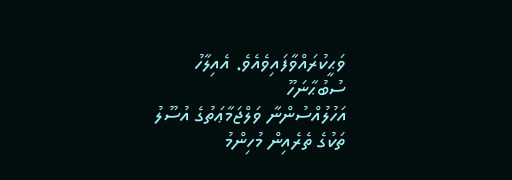ވަޙީކުރައްވާފައިވެއެވެ. އެއިލާހު ސުބުޙާނަހޫ
އަހުލުއްސުންނާ ވަލްޖަމާޢަތުގެ އުސޫލު ތަކުގެ ތެރެއިން މުހިންމު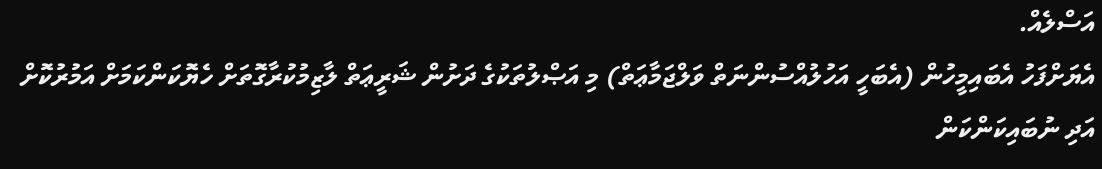އަސްލެއް.
އެޔަށްފަހު އެބައިމީހުން (އެބަހީ އަހުލުއްސުންނަތް ވަލްޖަމާޢަތް) މި އަޞްލުތަކުގެ ދަށުން ޝަރީޢަތް ލާޒިމުކުރާގޮތަށް ހެޔޮކަންކަމަށް އަމުރުކޮށް އަދި ނުބައިކަންކަން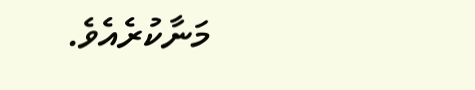މަނާކުރެއެވެ.